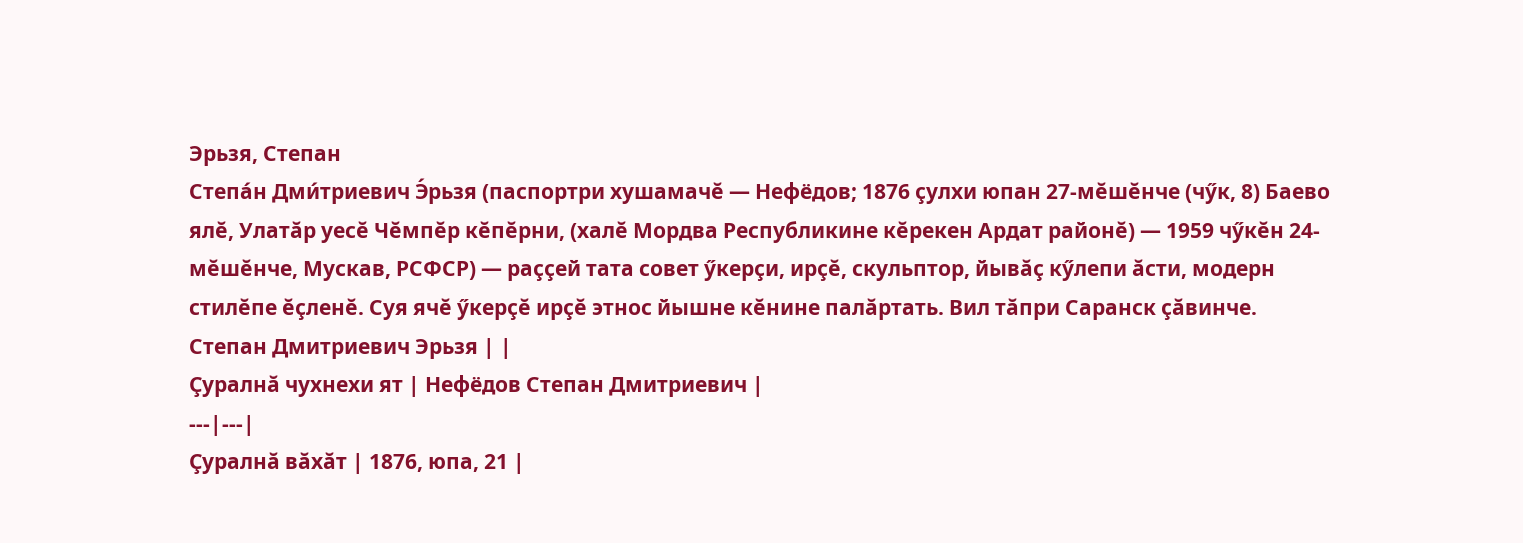Эрьзя, Степан
Степа́н Дми́триевич Э́рьзя (паспортри хушамачĕ — Нефёдов; 1876 çулхи юпан 27-мĕшĕнче (чӳк, 8) Баево ялĕ, Улатăр уесĕ Чĕмпĕр кĕпĕрни, (халĕ Мордва Республикине кĕрекен Ардат районĕ) — 1959 чӳкĕн 24-мĕшĕнче, Мускав, РСФСР) — раççей тата совет ӳкерçи, ирçĕ, скульптор, йывăç кӳлепи ăсти, модерн стилĕпе ĕçленĕ. Суя ячĕ ӳкерçĕ ирçĕ этнос йышне кĕнине палăртать. Вил тăпри Саранск çăвинче.
Степан Дмитриевич Эрьзя | |
Çуралнă чухнехи ят | Нефёдов Степан Дмитриевич |
---|---|
Çуралнă вăхăт | 1876, юпа, 21 |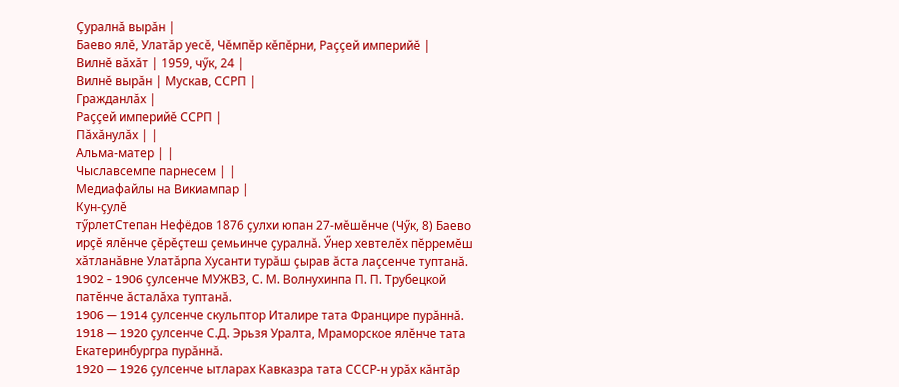Çуралнă вырăн |
Баево ялĕ, Улатăр уесĕ, Чĕмпĕр кĕпĕрни, Раççей империйĕ |
Вилнĕ вăхăт | 1959, чӳк, 24 |
Вилнĕ вырăн | Мускав, ССРП |
Гражданлăх |
Раççей империйĕ ССРП |
Пăхăнулăх | |
Альма-матер | |
Чыславсемпе парнесем | |
Медиафайлы на Викиампар |
Кун-çулĕ
тӳрлетСтепан Нефёдов 1876 çулхи юпан 27-мĕшĕнче (Чӳк, 8) Баево ирçĕ ялĕнче çĕрĕçтеш çемьинче çуралнă. Ӳнер хевтелĕх пĕрремĕш хăтланăвне Улатăрпа Хусанти турăш çырав ăста лаçсенче туптанă.
1902 - 1906 çулсенче МУЖВЗ, С. М. Волнухинпа П. П. Трубецкой патĕнче ăсталăха туптанă.
1906 — 1914 çулсенче скульптор Италире тата Францире пурăннă.
1918 — 1920 çулсенче С.Д. Эрьзя Уралта, Мраморское ялĕнче тата Екатеринбургра пурăннă.
1920 — 1926 çулсенче ытларах Кавказра тата СССР-н урăх кăнтăр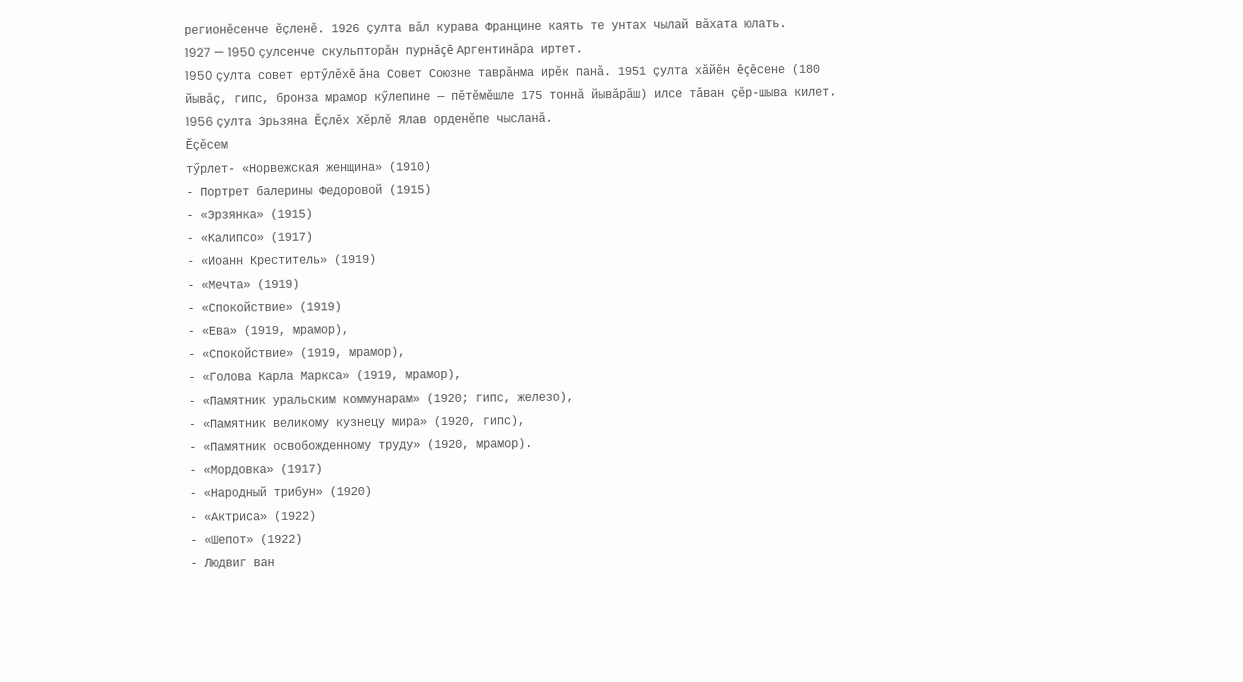регионĕсенче ĕçленĕ. 1926 çулта вăл курава Францине каять те унтах чылай вăхата юлать.
1927 — 1950 çулсенче скульпторăн пурнăçĕ Аргентинăра иртет.
1950 çулта совет ертӳлĕхĕ ăна Совет Союзне таврăнма ирĕк панă. 1951 çулта хăйĕн ĕçĕсене (180 йывăç, гипс, бронза мрамор кӳлепине — пĕтĕмĕшле 175 тоннă йывăрăш) илсе тăван çĕр-шыва килет.
1956 çулта Эрьзяна Ĕçлĕх Хĕрлĕ Ялав орденĕпе чысланă.
Ӗçĕсем
тӳрлет- «Норвежская женщина» (1910)
- Портрет балерины Федоровой (1915)
- «Эрзянка» (1915)
- «Калипсо» (1917)
- «Иоанн Креститель» (1919)
- «Мечта» (1919)
- «Спокойствие» (1919)
- «Ева» (1919, мрамор),
- «Спокойствие» (1919, мрамор),
- «Голова Карла Маркса» (1919, мрамор),
- «Памятник уральским коммунарам» (1920; гипс, железо),
- «Памятник великому кузнецу мира» (1920, гипс),
- «Памятник освобожденному труду» (1920, мрамор).
- «Мордовка» (1917)
- «Народный трибун» (1920)
- «Актриса» (1922)
- «Шепот» (1922)
- Людвиг ван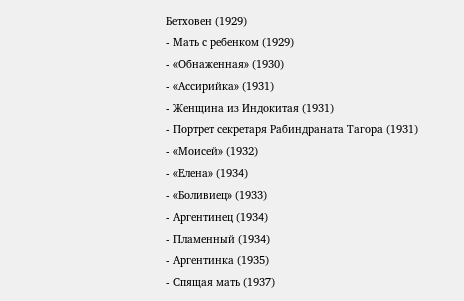Бетховен (1929)
- Мать с ребенком (1929)
- «Обнаженная» (1930)
- «Ассирийка» (1931)
- Женщина из Индокитая (1931)
- Портрет секретаря Рабиндраната Тагора (1931)
- «Моисей» (1932)
- «Елена» (1934)
- «Боливиец» (1933)
- Аргентинец (1934)
- Пламенный (1934)
- Аргентинка (1935)
- Спящая мать (1937)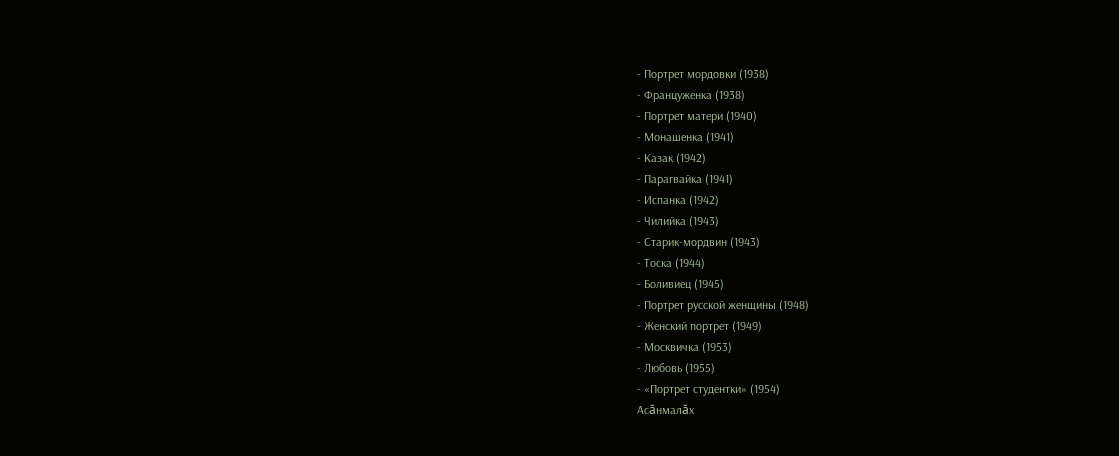- Портрет мордовки (1938)
- Француженка (1938)
- Портрет матери (1940)
- Монашенка (1941)
- Казак (1942)
- Парагвайка (1941)
- Испанка (1942)
- Чилийка (1943)
- Старик-мордвин (1943)
- Тоска (1944)
- Боливиец (1945)
- Портрет русской женщины (1948)
- Женский портрет (1949)
- Москвичка (1953)
- Любовь (1955)
- «Портрет студентки» (1954)
Асăнмалăх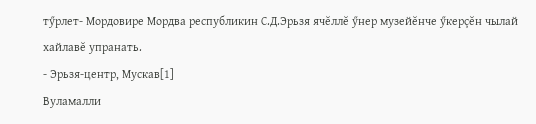тӳрлет- Мордовире Мордва республикин С.Д.Эрьзя ячĕллĕ ӳнер музейĕнче ӳкерçĕн чылай хайлавĕ упранать.
- Эрьзя-центр, Мускав[1]
Вуламалли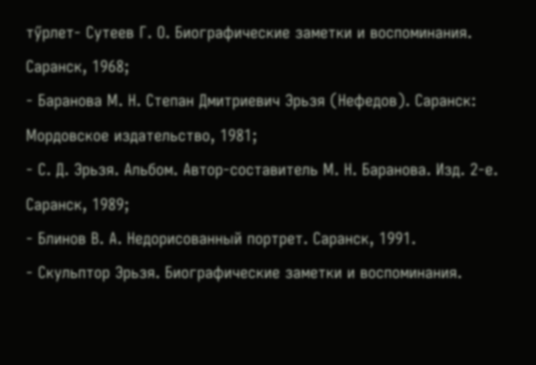тӳрлет- Сутеев Г. О. Биографические заметки и воспоминания. Саранск, 1968;
- Баранова М. Н. Степан Дмитриевич Эрьзя (Нефедов). Саранск: Мордовское издательство, 1981;
- С. Д. Эрьзя. Альбом. Автор-составитель М. Н. Баранова. Изд. 2-е. Саранск, 1989;
- Блинов В. А. Недорисованный портрет. Саранск, 1991.
- Скульптор Эрьзя. Биографические заметки и воспоминания.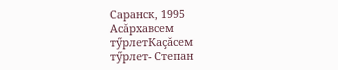Саранск, 1995
Асăрхавсем
тӳрлетКаçăсем
тӳрлет- Степан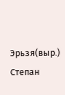Эрьзя(выр.)
Степан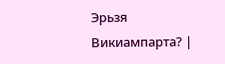Эрьзя Викиампарта? |